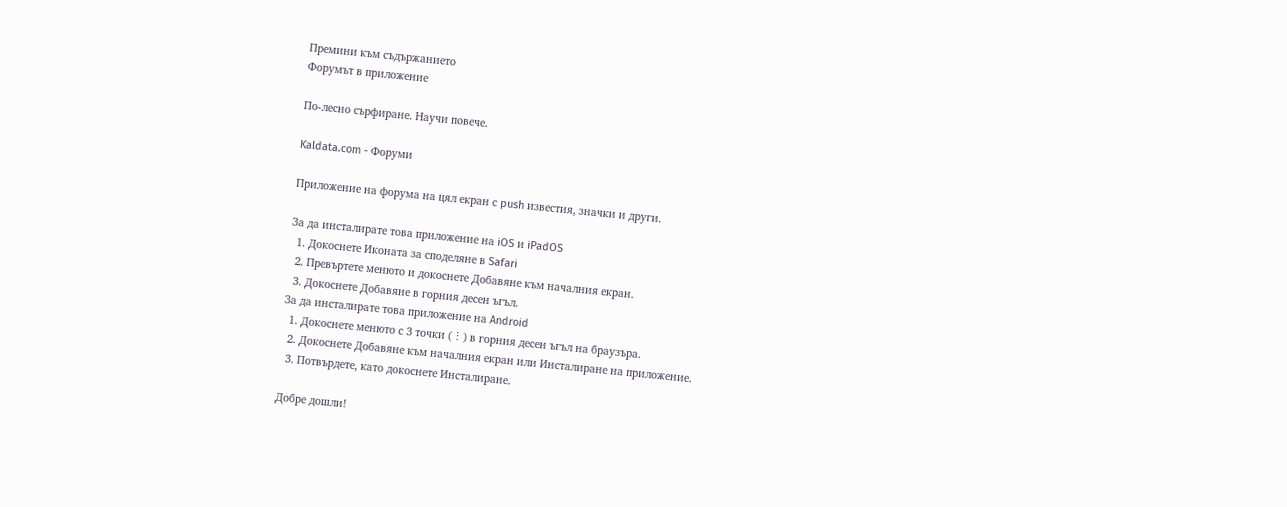Премини към съдържанието
Форумът в приложение

По-лесно сърфиране. Научи повече.

Kaldata.com - Форуми

Приложение на форума на цял екран с push известия, значки и други.

За да инсталирате това приложение на iOS и iPadOS
  1. Докоснете Иконата за споделяне в Safari
  2. Превъртете менюто и докоснете Добавяне към началния екран.
  3. Докоснете Добавяне в горния десен ъгъл.
За да инсталирате това приложение на Android
  1. Докоснете менюто с 3 точки (⋮) в горния десен ъгъл на браузъра.
  2. Докоснете Добавяне към началния екран или Инсталиране на приложение.
  3. Потвърдете, като докоснете Инсталиране.

Добре дошли!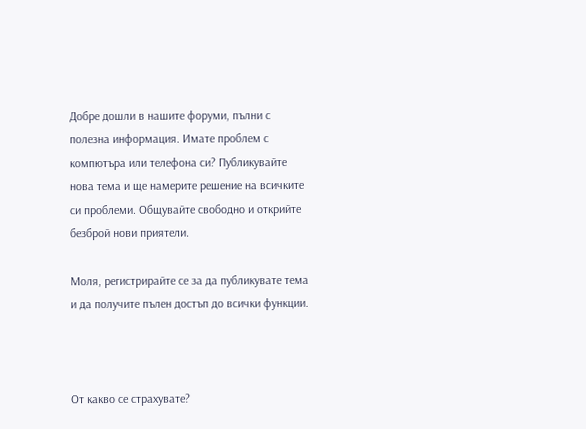Добре дошли в нашите форуми, пълни с полезна информация. Имате проблем с компютъра или телефона си? Публикувайте нова тема и ще намерите решение на всичките си проблеми. Общувайте свободно и открийте безброй нови приятели.

Моля, регистрирайте се за да публикувате тема и да получите пълен достъп до всички функции.



От какво се страхувате?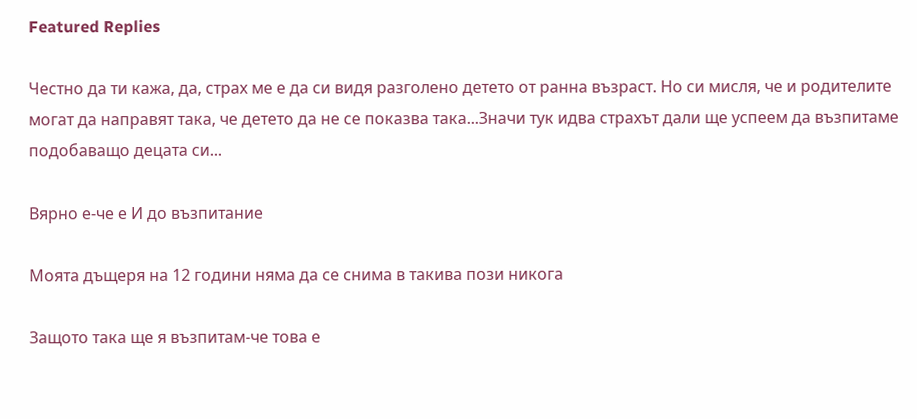Featured Replies

Честно да ти кажа, да, страх ме е да си видя разголено детето от ранна възраст. Но си мисля, че и родителите могат да направят така, че детето да не се показва така...Значи тук идва страхът дали ще успеем да възпитаме подобаващо децата си...

Вярно е-че е И до възпитание

Моята дъщеря на 12 години няма да се снима в такива пози никога

Защото така ще я възпитам-че това е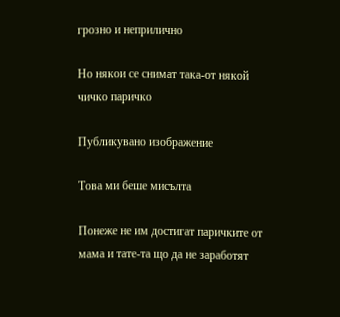грозно и неприлично

Но някои се снимат така-от някой чичко паричко

Публикувано изображение

Това ми беше мисълта

Понеже не им достигат паричките от мама и тате-та що да не заработят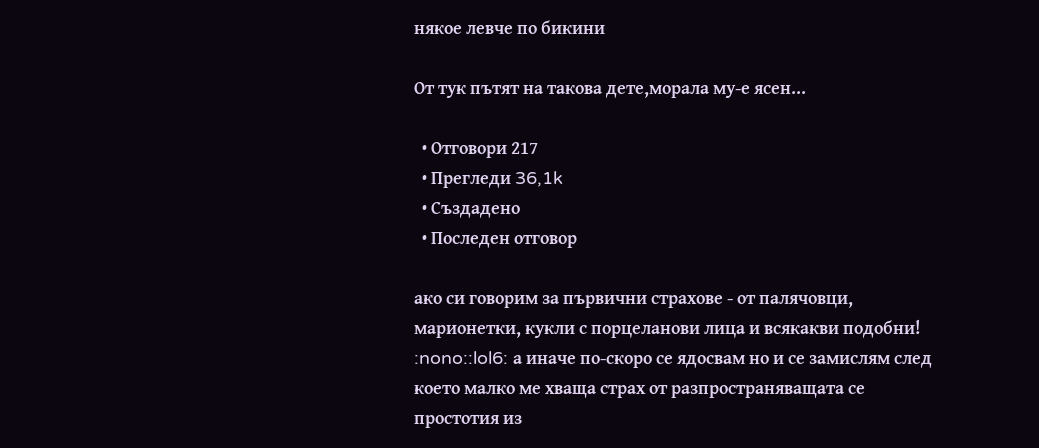някое левче по бикини

От тук пътят на такова дете,морала му-е ясен...

  • Отговори 217
  • Прегледи 36,1k
  • Създадено
  • Последен отговор

ако си говорим за първични страхове - от палячовци, марионетки, кукли с порцеланови лица и всякакви подобни! :nono::lol6: а иначе по-скоро се ядосвам но и се замислям след което малко ме хваща страх от разпространяващата се простотия из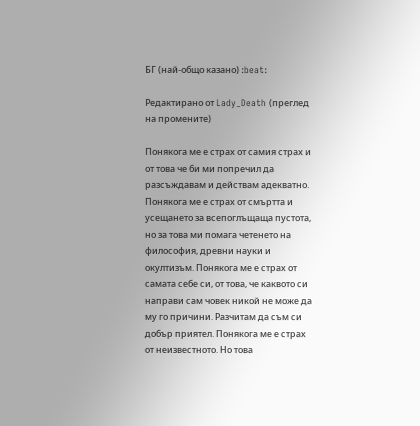БГ (най-общо казано) :beat:

Редактирано от Lady_Death (преглед на промените)

Понякога ме е страх от самия страх и от това че би ми попречил да разсъждавам и действам адекватно. Понякога ме е страх от смъртта и усещането за всепоглъщаща пустота, но за това ми помага четенето на философия, древни науки и окултизъм. Понякога ме е страх от самата себе си, от това, че каквото си направи сам човек никой не може да му го причини. Разчитам да съм си добър приятел. Понякога ме е страх от неизвестното. Но това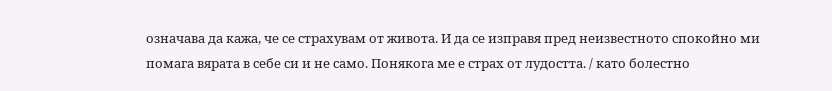означава да кажа, че се страхувам от живота. И да се изправя пред неизвестното спокойно ми помага вярата в себе си и не само. Понякога ме е страх от лудостта. / като болестно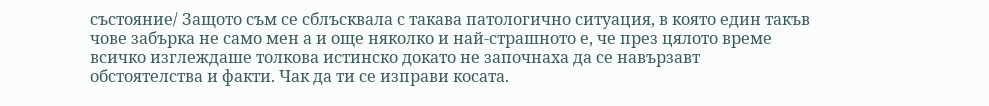състояние/ Защото съм се сблъсквала с такава патологично ситуация, в която един такъв чове забърка не само мен а и още няколко и най-страшното е, че през цялото време всичко изглеждаше толкова истинско докато не започнаха да се навързавт обстоятелства и факти. Чак да ти се изправи косата.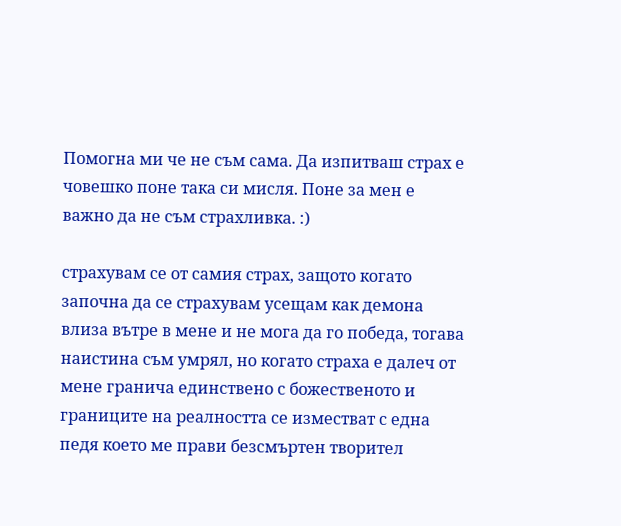Помогна ми че не съм сама. Да изпитваш страх е човешко поне така си мисля. Поне за мен е важно да не съм страхливка. :)

страхувам се от самия страх, защото когато започна да се страхувам усещам как демона влиза вътре в мене и не мога да го победа, тогава наистина съм умрял, но когато страха е далеч от мене гранича единствено с божественото и границите на реалността се изместват с една педя което ме прави безсмъртен творител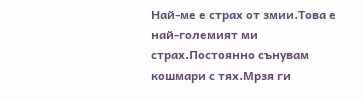Най-ме е страх от змии.Това е най-големият ми страх.Постоянно сънувам кошмари с тях.Мрзя ги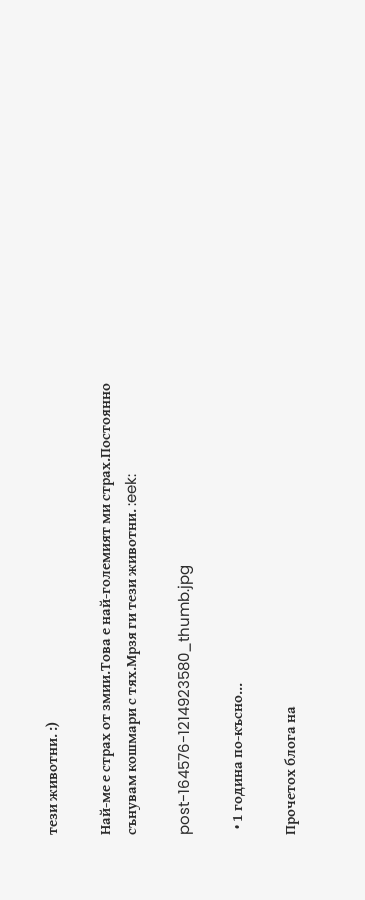тези животни. :)

Най-ме е страх от змии.Това е най-големият ми страх.Постоянно сънувам кошмари с тях.Мрзя ги тези животни. :eek:

post-164576-1214923580_thumb.jpg

  • 1 година по-късно...

Прочетох блога на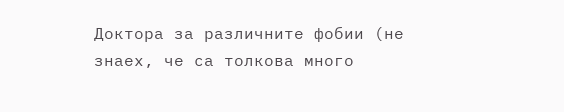Доктора за различните фобии (не знаех, че са толкова много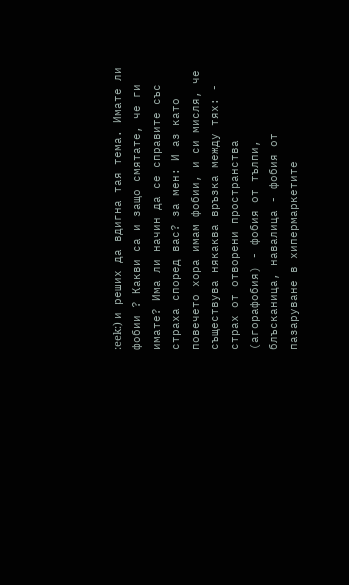:eek:) и реших да вдигна тая тема. Имате ли фобии ? Какви са и защо смятате, че ги имате? Има ли начин да се справите със страха според вас? за мен: И аз като повечето хора имам фобии, и си мисля, че съществува някаква връзка между тях: - страх от отворени пространства (агорафобия) - фобия от тълпи, блъсканица, навалица - фобия от пазаруване в хипермаркетите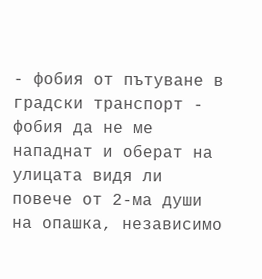- фобия от пътуване в градски транспорт - фобия да не ме нападнат и оберат на улицата видя ли повече от 2-ма души на опашка, независимо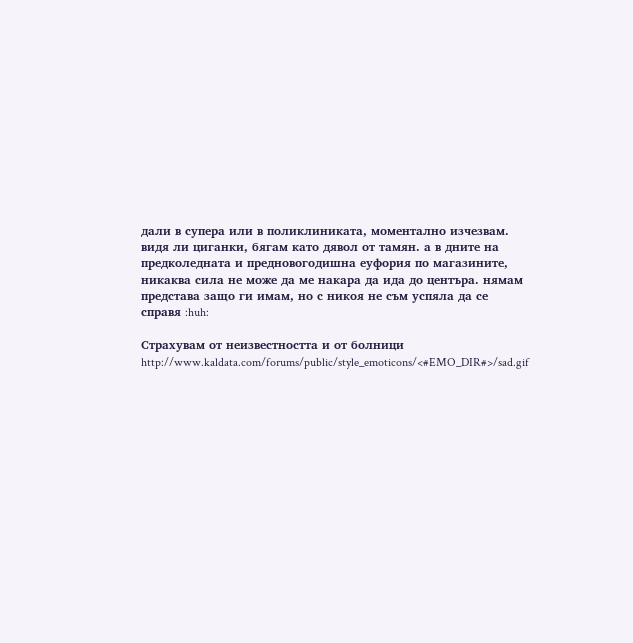дали в супера или в поликлиниката, моментално изчезвам. видя ли циганки, бягам като дявол от тамян. а в дните на предколедната и предновогодишна еуфория по магазините, никаква сила не може да ме накара да ида до центъра. нямам представа защо ги имам, но с никоя не съм успяла да се справя :huh:

Страхувам от неизвестността и от болници http://www.kaldata.com/forums/public/style_emoticons/<#EMO_DIR#>/sad.gif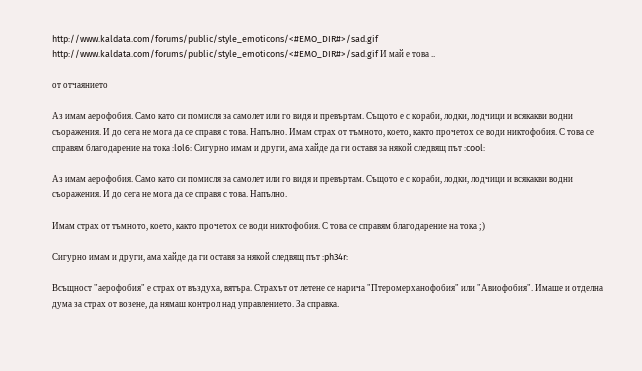http://www.kaldata.com/forums/public/style_emoticons/<#EMO_DIR#>/sad.gif http://www.kaldata.com/forums/public/style_emoticons/<#EMO_DIR#>/sad.gif И май е това ..

от отчаянието

Аз имам аерофобия. Само като си помисля за самолет или го видя и превъртам. Същото е с кораби, лодки, лодчици и всякакви водни съоражения. И до сега не мога да се справя с това. Напълно. Имам страх от тъмното, което, както прочетох се води никтофобия. С това се справям благодарение на тока :lol6: Сигурно имам и други, ама хайде да ги оставя за някой следвящ път :cool:

Аз имам аерофобия. Само като си помисля за самолет или го видя и превъртам. Същото е с кораби, лодки, лодчици и всякакви водни съоражения. И до сега не мога да се справя с това. Напълно.

Имам страх от тъмното, което, както прочетох се води никтофобия. С това се справям благодарение на тока ;)

Сигурно имам и други, ама хайде да ги оставя за някой следвящ път :ph34r:

Всъщност "аерофобия" е страх от въздуха, вятъра. Страхът от летене се нарича "Птеромерханофобия" или "Авиофобия". Имаше и отделна дума за страх от возене, да нямаш контрол над управлението. За справка.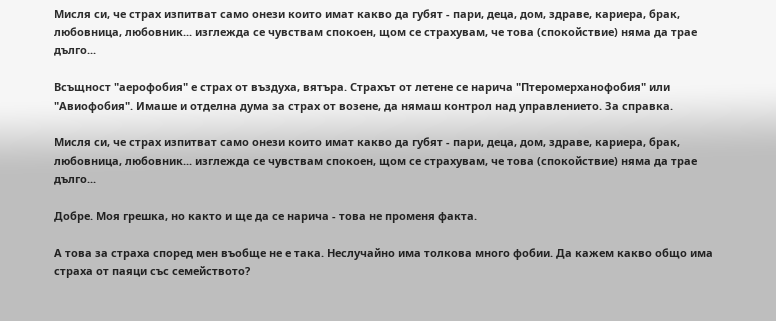Мисля си, че страх изпитват само онези които имат какво да губят - пари, деца, дом, здраве, кариера, брак, любовница, любовник... изглежда се чувствам спокоен, щом се страхувам, че това (спокойствие) няма да трае дълго...

Всъщност "аерофобия" е страх от въздуха, вятъра. Страхът от летене се нарича "Птеромерханофобия" или "Авиофобия". Имаше и отделна дума за страх от возене, да нямаш контрол над управлението. За справка.

Мисля си, че страх изпитват само онези които имат какво да губят - пари, деца, дом, здраве, кариера, брак, любовница, любовник... изглежда се чувствам спокоен, щом се страхувам, че това (спокойствие) няма да трае дълго...

Добре. Моя грешка, но както и ще да се нарича - това не променя факта.

А това за страха според мен въобще не е така. Неслучайно има толкова много фобии. Да кажем какво общо има страха от паяци със семейството?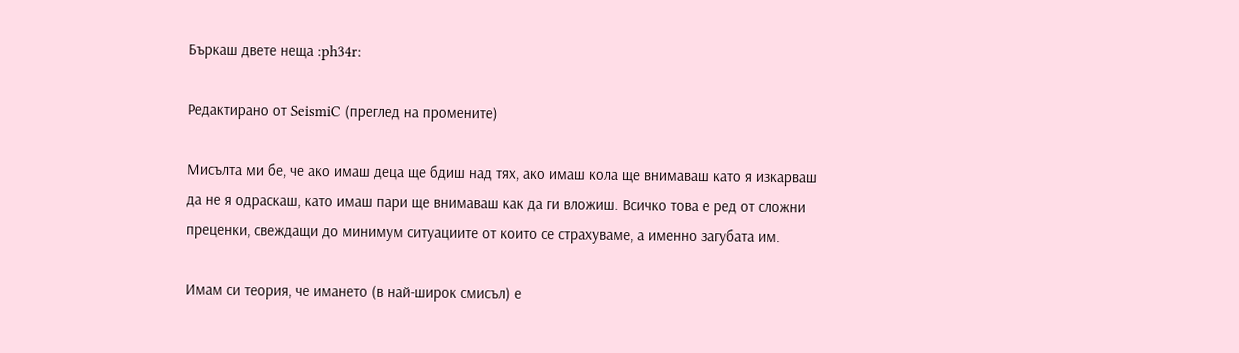Бъркаш двете неща :ph34r:

Редактирано от SeismiC (преглед на промените)

Мисълта ми бе, че ако имаш деца ще бдиш над тях, ако имаш кола ще внимаваш като я изкарваш да не я одраскаш, като имаш пари ще внимаваш как да ги вложиш. Всичко това е ред от сложни преценки, свеждащи до минимум ситуациите от които се страхуваме, а именно загубата им.

Имам си теория, че имането (в най-широк смисъл) е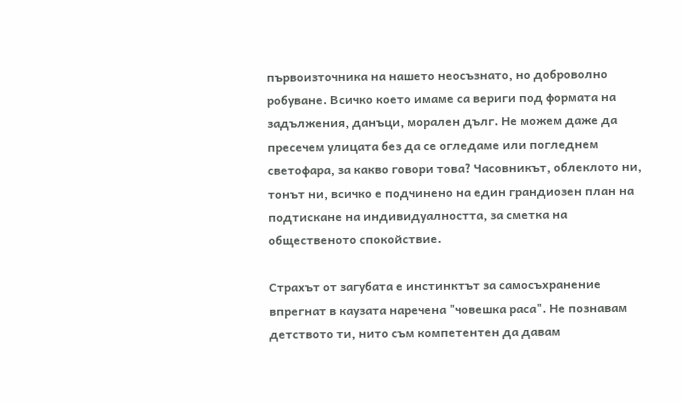първоизточника на нашето неосъзнато, но доброволно робуване. Всичко което имаме са вериги под формата на задължения, данъци, морален дълг. Не можем даже да пресечем улицата без да се огледаме или погледнем светофара, за какво говори това? Часовникът, облеклото ни, тонът ни, всичко е подчинено на един грандиозен план на подтискане на индивидуалността, за сметка на общественото спокойствие.

Страхът от загубата е инстинктът за самосъхранение впрегнат в каузата наречена "човешка раса". Не познавам детството ти, нито съм компетентен да давам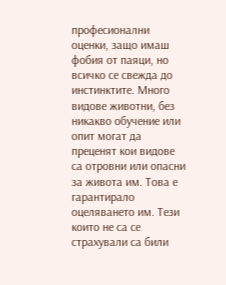професионални оценки, защо имаш фобия от паяци, но всичко се свежда до инстинктите. Много видове животни, без никакво обучение или опит могат да преценят кои видове са отровни или опасни за живота им. Това е гарантирало оцеляването им. Тези които не са се страхували са били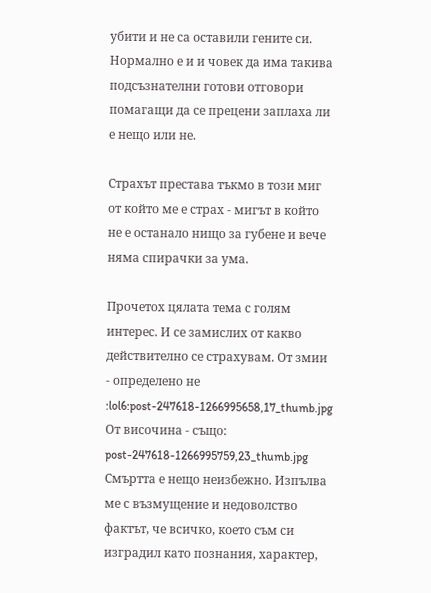убити и не са оставили гените си. Нормално е и и човек да има такива подсъзнателни готови отговори помагащи да се прецени заплаха ли е нещо или не.

Страхът престава тъкмо в този миг от който ме е страх - мигът в който не е останало нищо за губене и вече няма спирачки за ума.

Прочетох цялата тема с голям интерес. И се замислих от какво действително се страхувам. От змии - определено не :lol6:post-247618-1266995658,17_thumb.jpg От височина - също: post-247618-1266995759,23_thumb.jpg Смъртта е нещо неизбежно. Изпълва ме с възмущение и недоволство фактът, че всичко, което съм си изградил като познания, характер,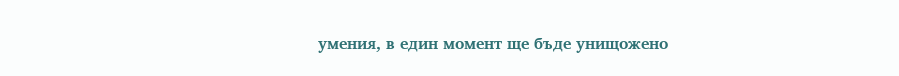умения, в един момент ще бъде унищожено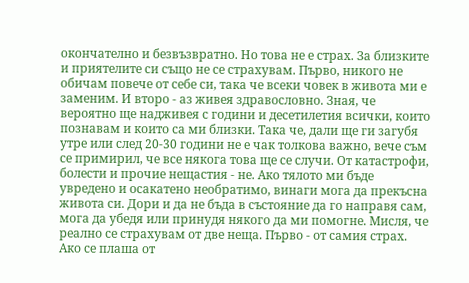окончателно и безвъзвратно. Но това не е страх. За близките и приятелите си също не се страхувам. Първо, никого не обичам повече от себе си, така че всеки човек в живота ми е заменим. И второ - аз живея здравословно. Зная, че вероятно ще надживея с години и десетилетия всички, които познавам и които са ми близки. Така че, дали ще ги загубя утре или след 20-30 години не е чак толкова важно, вече съм се примирил, че все някога това ще се случи. От катастрофи, болести и прочие нещастия - не. Ако тялото ми бъде увредено и осакатено необратимо, винаги мога да прекъсна живота си. Дори и да не бъда в състояние да го направя сам, мога да убедя или принудя някого да ми помогне. Мисля, че реално се страхувам от две неща. Първо - от самия страх. Ако се плаша от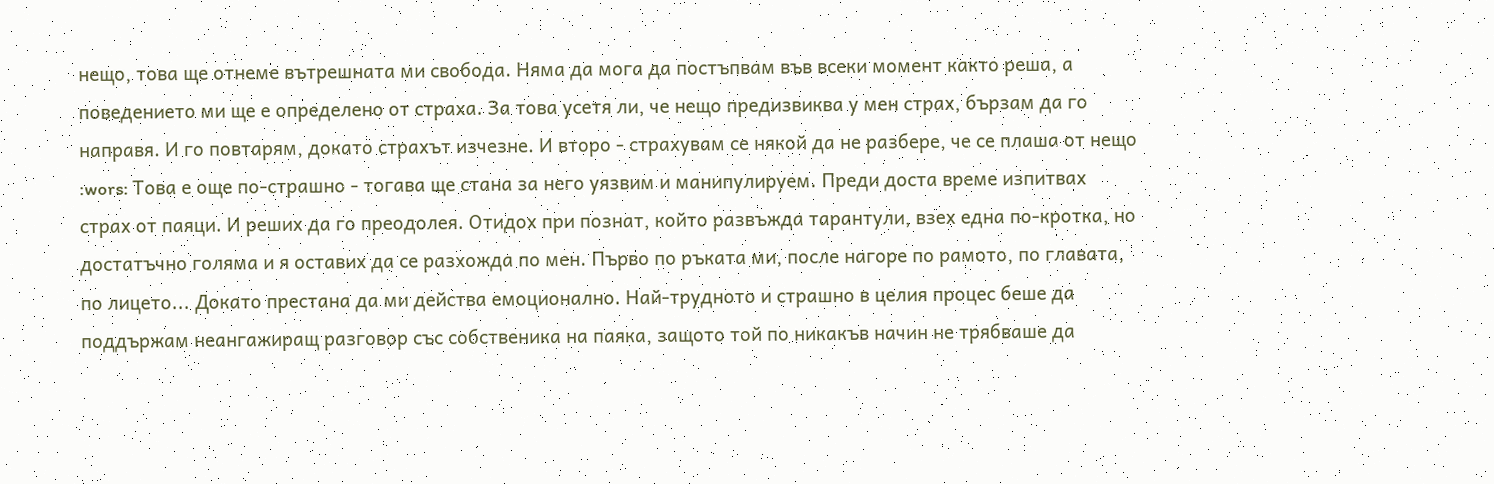нещо, това ще отнеме вътрешната ми свобода. Няма да мога да постъпвам във всеки момент както реша, а поведението ми ще е определено от страха. За това усетя ли, че нещо предизвиква у мен страх, бързам да го направя. И го повтарям, докато страхът изчезне. И второ - страхувам се някой да не разбере, че се плаша от нещо :wors: Това е още по-страшно - тогава ще стана за него уязвим и манипулируем. Преди доста време изпитвах страх от паяци. И реших да го преодолея. Отидох при познат, който развъжда тарантули, взех една по-кротка, но достатъчно голяма и я оставих да се разхожда по мен. Първо по ръката ми, после нагоре по рамото, по главата, по лицето... Докато престана да ми действа емоционално. Най-трудното и страшно в целия процес беше да поддържам неангажиращ разговор със собственика на паяка, защото той по никакъв начин не трябваше да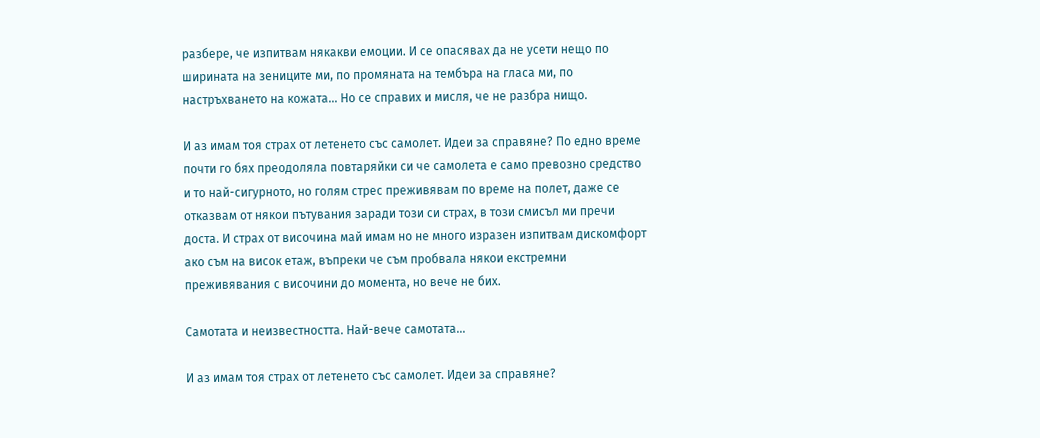разбере, че изпитвам някакви емоции. И се опасявах да не усети нещо по ширината на зениците ми, по промяната на тембъра на гласа ми, по настръхването на кожата... Но се справих и мисля, че не разбра нищо.

И аз имам тоя страх от летенето със самолет. Идеи за справяне? По едно време почти го бях преодоляла повтаряйки си че самолета е само превозно средство и то най-сигурното, но голям стрес преживявам по време на полет, даже се отказвам от някои пътувания заради този си страх, в този смисъл ми пречи доста. И страх от височина май имам но не много изразен изпитвам дискомфорт ако съм на висок етаж, въпреки че съм пробвала някои екстремни преживявания с височини до момента, но вече не бих.

Самотата и неизвестността. Най-вече самотата...

И аз имам тоя страх от летенето със самолет. Идеи за справяне?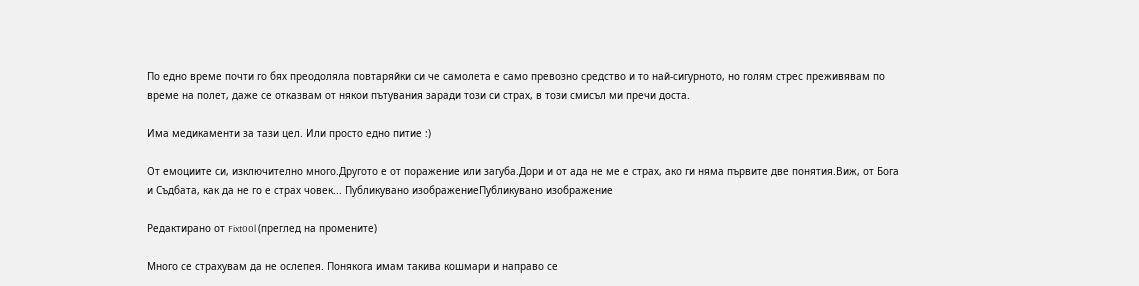По едно време почти го бях преодоляла повтаряйки си че самолета е само превозно средство и то най-сигурното, но голям стрес преживявам по време на полет, даже се отказвам от някои пътувания заради този си страх, в този смисъл ми пречи доста.

Има медикаменти за тази цел. Или просто едно питие :)

От емоциите си, изключително много.Другото е от поражение или загуба.Дори и от ада не ме е страх, ако ги няма първите две понятия.Виж, от Бога и Съдбата, как да не го е страх човек... Публикувано изображениеПубликувано изображение

Редактирано от Fixt00l (преглед на промените)

Много се страхувам да не ослепея. Понякога имам такива кошмари и направо се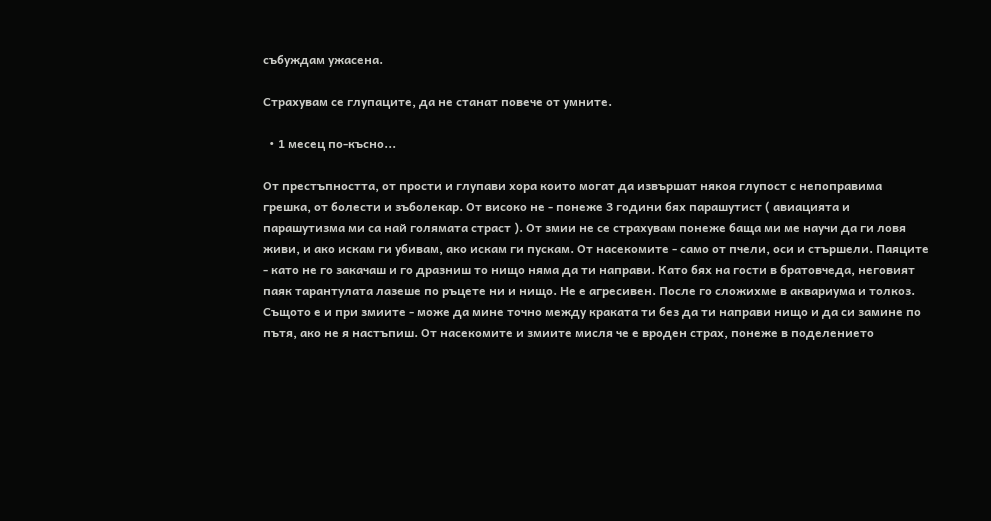събуждам ужасена.

Страхувам се глупаците, да не станат повече от умните.

  • 1 месец по-късно...

От престъпността, от прости и глупави хора които могат да извършат някоя глупост с непоправима грешка, от болести и зъболекар. От високо не - понеже 3 години бях парашутист ( авиацията и парашутизма ми са най голямата страст ). От змии не се страхувам понеже баща ми ме научи да ги ловя живи, и ако искам ги убивам, ако искам ги пускам. От насекомите - само от пчели, оси и стършели. Паяците - като не го закачаш и го дразниш то нищо няма да ти направи. Като бях на гости в братовчеда, неговият паяк тарантулата лазеше по ръцете ни и нищо. Не е агресивен. После го сложихме в аквариума и толкоз. Същото е и при змиите - може да мине точно между краката ти без да ти направи нищо и да си замине по пътя, ако не я настъпиш. От насекомите и змиите мисля че е вроден страх, понеже в поделението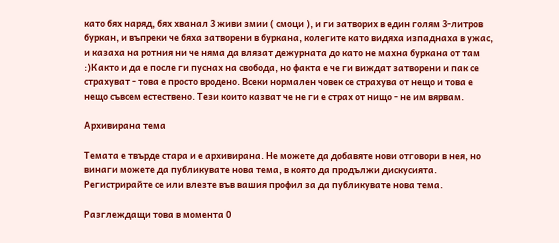като бях наряд, бях хванал 3 живи змии ( смоци ), и ги затворих в един голям 3-литров буркан, и въпреки че бяха затворени в буркана, колегите като видяха изпаднаха в ужас, и казаха на ротния ни че няма да влязат дежурната до като не махна буркана от там :)Както и да е после ги пуснах на свобода, но факта е че ги виждат затворени и пак се страхуват - това е просто вродено. Всеки нормален човек се страхува от нещо и това е нещо съвсем естествено. Тези които казват че не ги е страх от нищо - не им вярвам.

Архивирана тема

Темата е твърде стара и е архивирана. Не можете да добавяте нови отговори в нея, но винаги можете да публикувате нова тема, в която да продължи дискусията. Регистрирайте се или влезте във вашия профил за да публикувате нова тема.

Разглеждащи това в момента 0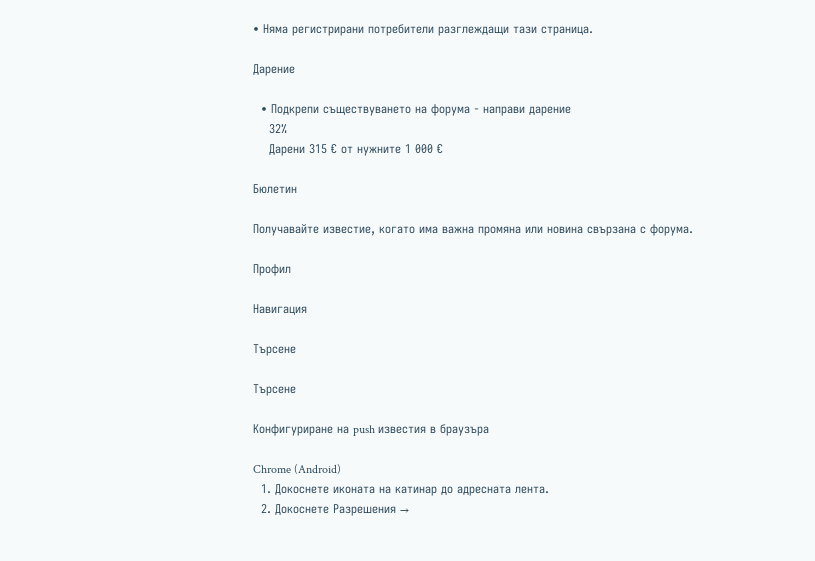• Няма регистрирани потребители разглеждащи тази страница.

Дарение

  • Подкрепи съществуването на форума - направи дарение
    32%
    Дарени 315 € от нужните 1 000 €

Бюлетин

Получавайте известие, когато има важна промяна или новина свързана с форума.

Профил

Навигация

Търсене

Търсене

Конфигуриране на push известия в браузъра

Chrome (Android)
  1. Докоснете иконата на катинар до адресната лента.
  2. Докоснете Разрешения →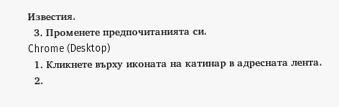Известия.
  3. Променете предпочитанията си.
Chrome (Desktop)
  1. Кликнете върху иконата на катинар в адресната лента.
  2.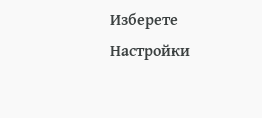Изберете Настройки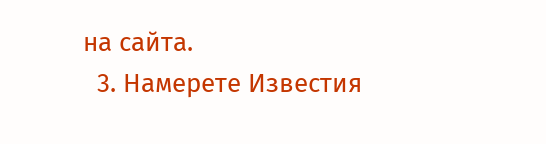на сайта.
  3. Намерете Известия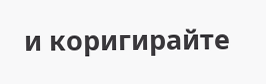и коригирайте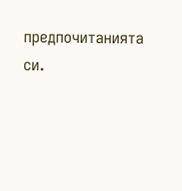предпочитанията си.